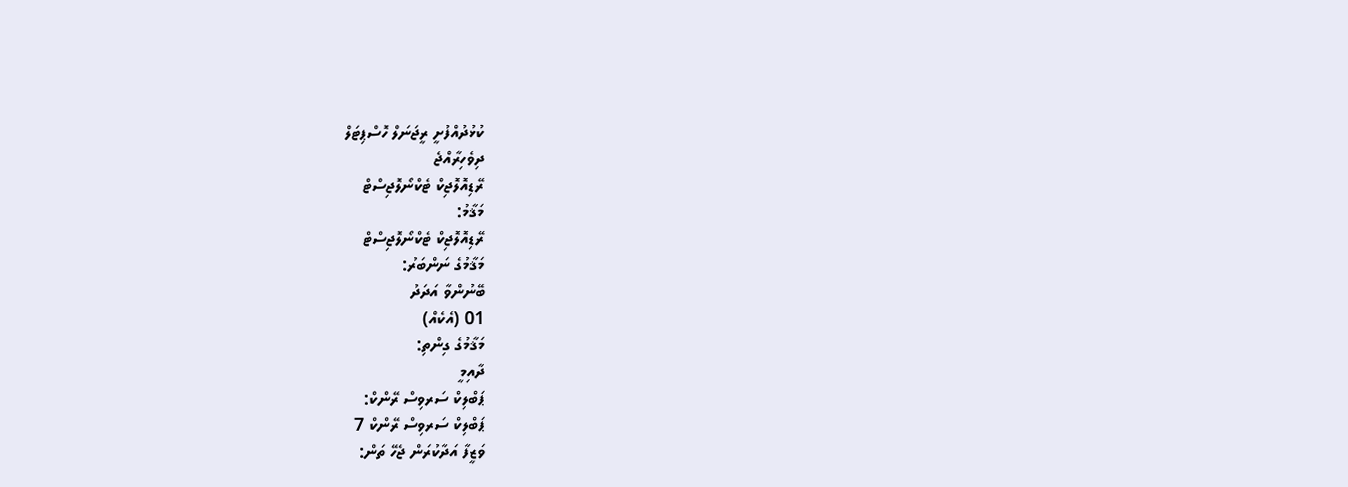ކުޅުދުއްފުށީ ރީޖަނަލް ހޮސްޕިޓަލް
ދިވެހިރާއްޖެ
ރޭޑިއޮލޮޖިކް ޓެކްނޯލޮޖިސްޓް
މަޤާމު:
ރޭޑިއޮލޮޖިކް ޓެކްނޯލޮޖިސްޓް
މަޤާމުގެ ނަންބަރު:
ބޭނުންވާ އަދަދު
01 (އެކެއް)
މަޤާމުގެ ގިންތި:
ދާއިމީ
ޕަބްލިކް ސަރވިސް ރޭންކް:
ޕަބްލިކް ސަރވިސް ރޭންކް 7
ވަޒީފާ އަދާކުރަން ޖެހޭ ތަން: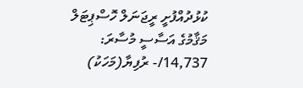ކުޅުދުއްފުށީ ރީޖަނަލް ހޮސްޕިޓަލް
މަޤާމުގެ އަސާސީ މުސާރަ:
14,737/- ރުފިޔާ(މަހަކު)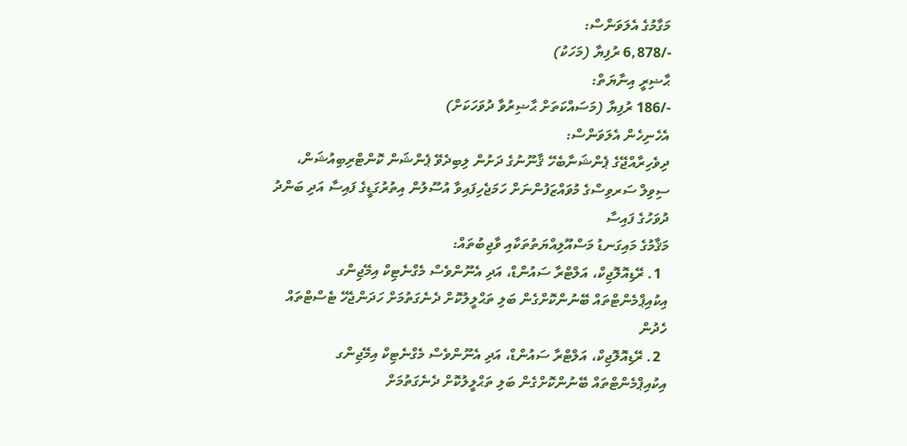މަގާމުގެ އެލަވަންސް:
-/6,878 ރުފިޔާ (މަހަކު)
ޙާޟިރީ އިނާޔަތް:
-/186 ރުފިޔާ (މަސައްކަތަށް ޙާޟިރުވާ ދުވަހަކަށް)
އެހެނިހެން އެލަވަންސް:
ދިވެހިރާއްޖޭގެ ޕެންޝަނާބެހޭ ޤާނޫނުގެ ދަށުން ލިބިދެވޭ ޕެންޝަން ކޮންޓްރިބިއުޝަން، ސިވިލް ސަރވިސްގެ މުވައްޒަފުންނަށް ހަމަޖެހިފައިވާ އުސޫލުން އިތުރުގަޑީގެ ފައިސާ އަދި ބަންދު ދުވަހުގެ ފައިސާ
މަޤާމުގެ މައިގަނޑު މަސްއޫލިއްޔަތުތަކާއި ވާޖިބުތައް:
  1. ރޭޑިއޮލޮޖިކް، އަލްޓްރާ ސައުންޑް، އަދި އެނޫންވެސް މެގްނެޓިކް އިމޭޖިންގ އިކުއިޕްމެންޓްތައް ބޭނުންކޮށްގެން ބަލި ތަޙްލީލުކޮށް ދެނެގަތުމަށް ހަދަންޖެހޭ ޓެސްޓްތައް ހެދުން
  2. ރޭޑިއޮލޮޖިކް، އަލްޓްރާ ސައުންޑް، އަދި އެނޫންވެސް މެގްނެޓިކް އިމޭޖިންގ އިކުއިޕްމެންޓްތައް ބޭނުންކޮށްގެން ބަލި ތަޙްލީލުކޮށް ދެނެގަތުމަށް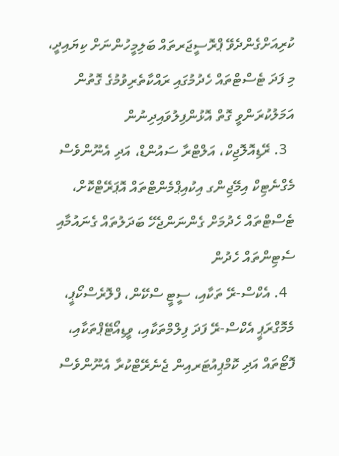ކުރިއަށްގެންދެވޭ ޕްރޮސީޖަރތައް ބަލިމީހުންނަށް ކިޔައިދީ، މި ފަދަ ޓެސްޓްތައް ހެދުމުގައި ރައްކާތެރިވުމުގެ ގޮތުން އަމަލުކުރަންވީ ގޮތް އޮޅުންފިލުވައިދިނުން
  3. ރޭޑިއޮލޮޖިކް، އަލްޓްރާ ސައުންޑް، އަދި އެނޫންވެސް މެގްނެޓިކް އިމޭޖިންގ އިކުއިޕްމެންޓްތައް އޮޕަރޭޓްކޮށް، ޓެސްޓްތައް ހެދުމަށް ގެންނަންޖެހޭ ބަދަލުތައް ގެނައުމާއި ސެޓިންތައް ހެދުން
  4. އެކްސް-ރޭ ތަކާއި، ސީޓީ ސްކޭން، ފްލޮރެސްކޯޕީ، މެމޮގްރަޕީ އެކްސް-ރޭ ފަދަ ފިލްމްތަކާއި، ވީޑިއޯޓޭޕްތަކާއި، ފޮޓޯތައް އަދި ކޮމްޕިއުޓަރއިން ޖެނެރޭޓްކުރާ އެނޫންވެސް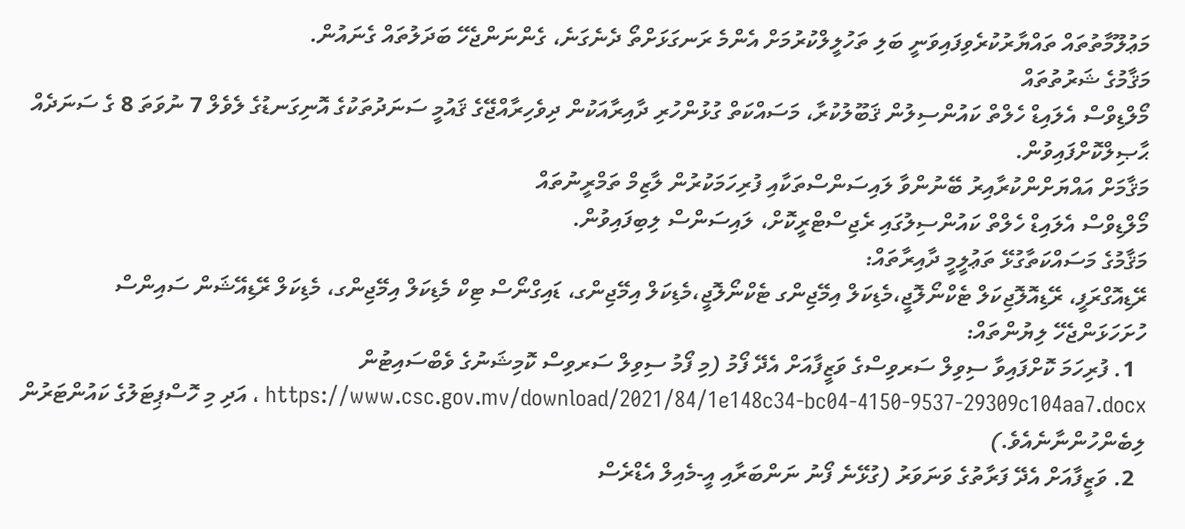މަޢުލޫމާތުތައް ތައްޔާރުކުރެވިފައިވަނީ ބަލި ތަހުލީލްކުރުމަށް އެންމެ ރަނގަޅަށްތޯ ދެނެގަނެ، ގެންނަންޖެހޭ ބަދަލުތައް ގެނައުން.
މަޤާމުގެ ޝަރުތުތައް
މޯލްޑިވްސް އެލައިޑް ހެލްތް ކައުންސިލުން ޤަބޫލުކުރާ، މަސައްކަތް ގުޅުންހުރި ދާއިރާއަކުން ދިވެހިރާއްޖޭގެ ޤައުމީ ސަނަދުތަކުގެ އޮނިގަނޑުގެ ލެވެލް 7 ނުވަތަ 8 ގެ ސަނަދެއް ޙާޞިލްކޮށްފައިވުން.
މަޤާމަށް އައްޔަށްންކުރާއިރު ބޭނުންވާ ލައިސަންސްތަކާއި ފުރިހަމަކުރުން ލާޒިމް ތަމްރީނުތައް
މޯލްޑިވްސް އެލައިޑް ހެލްތް ކައުންސިލުގައި ރެޖިސްޓްރީކޮށް، ލައިސަންސް ލިބިފައިވުން.
މަޤާމުގެ މަސައްކަތާގުޅޭ ތަޢުލީމީ ދާއިރާތައް:
ރޭޑިއޮގްރަފީ، ރޭޑިއޮލޮޖިކަލް ޓެކްނޯލޮޖީ،މެޑިކަލް އިމޭޖިންގ ޓެކްނޯލޮޖީ،މެޑިކަލް އިމޭޖިންގ، ޑައިގްނޯސް ޓިކް މެޑިކަލް އިމޭޖިންގ، މެޑިކަލް ރޭޑިއޭޝަން ސައިންސް
ހުށަހަޅަންޖެހޭ ލިޔުންތައް:
  1. ފުރިހަމަ ކޮށްފައިވާ ސިވިލް ސަރވިސްގެ ވަޒީފާއަށް އެދޭ ފޯމު (މި ފޯމު ސިވިލް ސަރވިސް ކޮމިޝަނުގެ ވެބްސައިޓުން https://www.csc.gov.mv/download/2021/84/1e148c34-bc04-4150-9537-29309c104aa7.docx ، އަދި މި ހޮސްޕިޓަލުގެ ކައުންޓަރުން ލިބެންހުންނާނެއެވެ.)
  2. ވަޒީފާއަށް އެދޭ ފަރާތުގެ ވަނަވަރު (ގުޅޭނެ ފޯނު ނަންބަރާއި އީ-މެއިލް އެޑްރެސް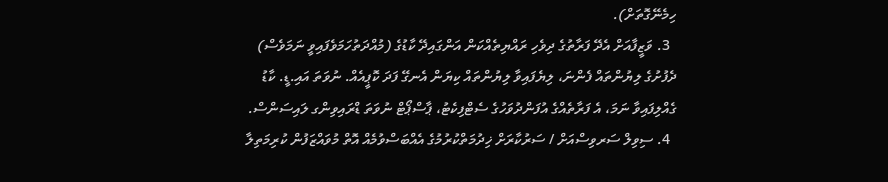ހިމެނޭގޮތަށް).
  3. ވަޒީފާއަށް އެދޭ ފަރާތުގެ ދިވެހި ރައްޔިތެއްކަން އަންގައިދޭ ކާޑުގެ (މުއްދަތުހަމަވެފައިވީ ނަމަވެސް) ދެފުށުގެ ލިޔުންތައް ފެންނަ، ލިޔެފައިވާ ލިޔުންތައް ކިޔަން އެނގޭ ފަދަ ކޮޕީއެއް. ނުވަތަ އައި.ޑީ. ކާޑު ގެއްލިފައިވާ ނަމަ، އެ ފަރާތެއްގެ އުފަންދުވަހުގެ ސެޓްފިކެޓު، ޕާސްޕޯޓް ނުވަތަ ޑްރައިވިންގ ލައިސަންސް.
  4. ސިވިލް ސަރވިސްއަށް / ސަރުކާރަށް ޚިދުމަތްކުރުމުގެ އެއްބަސްވުމެއް އޮތް މުވައްޒަފުން ކުރިމަތިލާ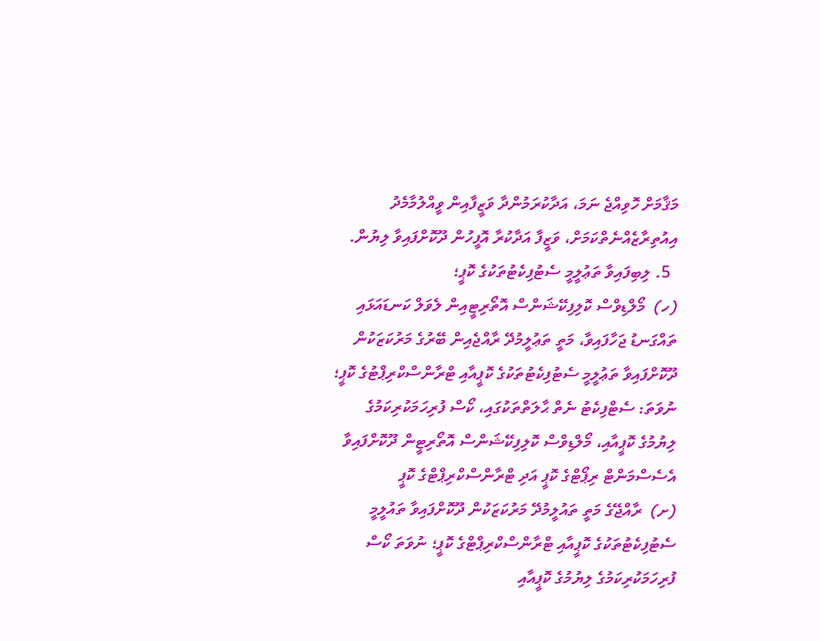މަޤާމަށް ހޮވިއްޖެ ނަމަ، އަދާކުރަމުންދާ ވަޒީފާއިން ވީއްލުމާމެދު އިއުތިރާޒެއްނެތްކަމަށް، ވަޒީފާ އަދާކުރާ އޮފީހުން ދޫކޮށްފައިވާ ލިޔުން.
  5. ލިބިފައިވާ ތަޢުލީމީ ސެޓުފިކެޓުތަކުގެ ކޮޕީ؛
(ހ)  މޯލްޑިވްސް ކޮލިފިކޭޝަންސް އޮތޯރިޓީއިން ލެވަލް ކަނޑައަޅައި ތައްގަނޑު ޖަހާފައިވާ، މަތީ ތަޢުލީމުދޭ ރާއްޖެއިން ބޭރުގެ މަރުކަޒަކުން ދޫކޮށްފައިވާ ތަޢުލީމީ ސެޓުފިކެޓުތަކުގެ ކޮޕީއާއި ޓްރާންސްކްރިޕްޓުގެ ކޮޕީ؛ ނުވަތަ: ސެޓްފިކެޓު ނެތް ޙާލަތްތަކުގައި، ކޯސް ފުރިހަމަކުރިކަމުގެ ލިޔުމުގެ ކޮޕީއާއި، މޯލްޑިވްސް ކޮލިފިކޭޝަންސް އޮތޯރިޓީން ދޫކޮށްފައިވާ އެސެސްމަންޓް ރިޕޯޓްގެ ކޮޕީ އަދި ޓްރާންސްކްރިޕްޓްގެ ކޮޕީ
(ށ)  ރާއްޖޭގެ މަތީ ތައުލީމުދޭ މަރުކަޒަކުން ދޫކޮށްފައިވާ ތައުލީމީ ސެޓުފިކެޓުތަކުގެ ކޮޕީއާއި ޓްރާންސްކްރިޕްޓްގެ ކޮޕީ؛ ނުވަތަ ކޯސް ފުރިހަމަކުރިކަމުގެ ލިޔުމުގެ ކޮޕީއާއި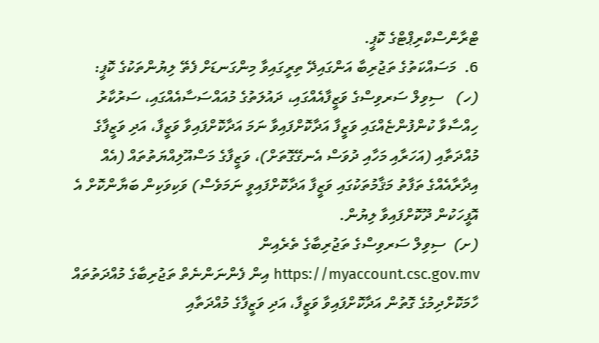ޓްރާންސްކްރިޕްޓްގެ ކޮޕީ.
6.  މަސައްކަތުގެ ތަޖުރިބާ އަންގައިދޭ ތިރީގައިވާ މިންގަނޑަށް ފެތޭ ލިޔުންތަކުގެ ކޮޕީ:
(ހ)   ސިވިލް ސަރވިސްގެ ވަޒީފާއެއްގައި، ދައުލަތުގެ މުއައްސަސާއެއްގައި، ސަރުކާރު ހިއްސާވާ ކުންފުންޏެއްގައި ވަޒީފާ އަދާކޮށްފައިވާ ނަމަ އަދާކޮށްފައިވާ ވަޒީފާ، އަދި ވަޒީފާގެ މުއްދަތާއި (އަހަރާއި މަހާއި ދުވަސް އެނގޭގޮތަށް)، ވަޒީފާގެ މަސްއޫލިއްޔަތުތައް (އެއް އިދާރާއެއްގެ ތަފާތު މަޤާމުތަކުގައި ވަޒީފާ އަދާކޮށްފައިވީ ނަމަވެސް) ވަކިވަކިން ބަޔާންކޮށް އެ އޮފީހަކުން ދޫކޮށްފައިވާ ލިޔުން.
(ށ)  ސިވިލް ސަރވިސްގެ ތަޖުރިބާގެ ތެރެއިން https://myaccount.csc.gov.mv އިން ފެންނަންނެތް ތަޖުރިބާގެ މުއްދަތުތައް ހާމަކޮށްދިމުގެ ގޮތުން އަދާކޮށްފައިވާ ވަޒީފާ، އަދި ވަޒީފާގެ މުއްދަތާއި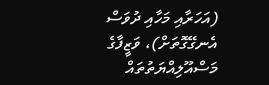(އަހަރާއި މަހާއި ދުވަސް އެނގޭގޮތަށް)، ވަޒީފާގެ މަސްއޫލިއްޔަތުތައް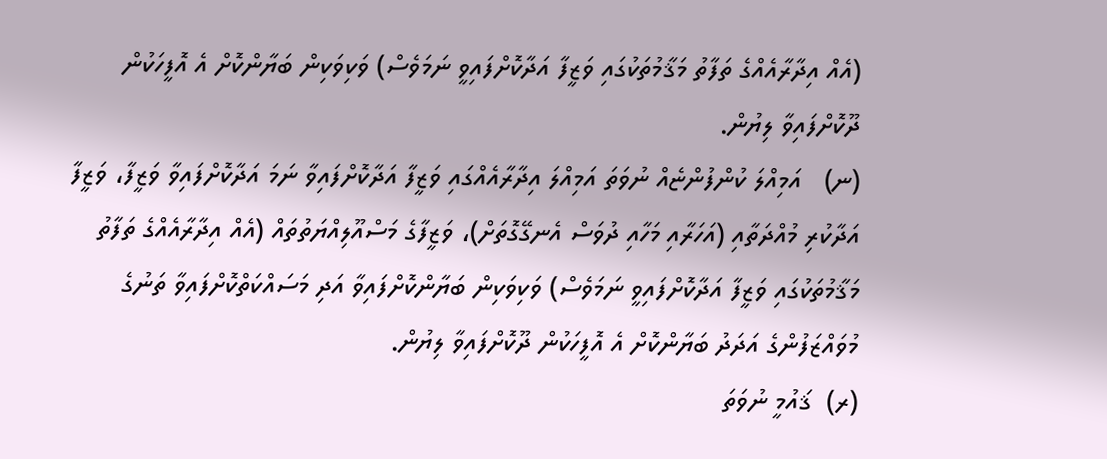(އެއް އިދާރާއެއްގެ ތަފާތު މަޤާމުތަކުގައި ވަޒީފާ އަދާކޮށްފައިވީ ނަމަވެސް) ވަކިވަކިން ބަޔާންކޮށް އެ އޮފީހަކުން ދޫކޮށްފައިވާ ލިޔުން.
(ނ)   އަމިއްލަ ކުންފުންޏެއް ނުވަތަ އަމިއްލަ އިދާރާއެއްގައި ވަޒީފާ އަދާކޮށްފައިވާ ނަމަ އަދާކޮށްފައިވާ ވަޒީފާ، ވަޒީފާ އަދާކުރި މުއްދަތާއި (އަހަރާއި މަހާއި ދުވަސް އެނގޭގޮތަށް)، ވަޒީފާގެ މަސްއޫލިއްޔަތުތައް (އެއް އިދާރާއެއްގެ ތަފާތު މަޤާމުތަކުގައި ވަޒީފާ އަދާކޮށްފައިވީ ނަމަވެސް) ވަކިވަކިން ބަޔާންކޮށްފައިވާ އަދި މަސައްކަތްކޮށްފައިވާ ތަނުގެ މުވައްޒަފުންގެ އަދަދު ބަޔާންކޮށް އެ އޮފީހަކުން ދޫކޮށްފައިވާ ލިޔުން.
(ރ)  ޤައުމީ ނުވަތަ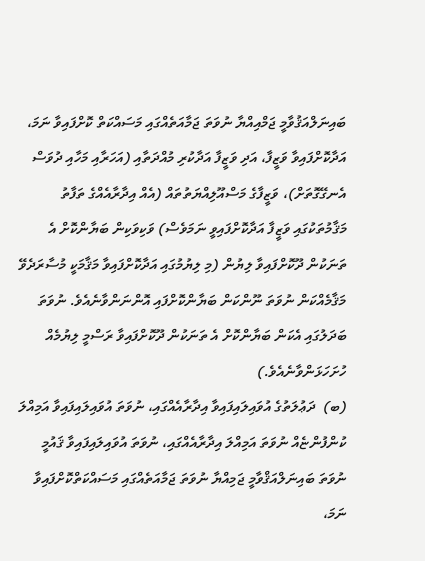ބައިނަލްއަޤުވާމީ ޖަމްއިއްޔާ ނުވަތަ ޖަމާއަތެއްގައި މަސައްކަތް ކޮށްފައިވާ ނަމަ، އަދާކޮށްފައިވާ ވަޒީފާ، އަދި ވަޒީފާ އަދާކުރި މުއްދަތާއި (އަހަރާއި މަހާއި ދުވަސް އެނގޭގޮތަށް)، ވަޒީފާގެ މަސްއޫލިއްޔަތުތައް (އެއް އިދާރާއެއްގެ ތަފާތު މަޤާމުތަކުގައި ވަޒީފާ އަދާކޮށްފައިވީ ނަމަވެސް) ވަކިވަކިން ބަޔާންކޮށް އެ ތަނަކުން ދޫކޮށްފައިވާ ލިޔުން (މި ލިޔުމުގައި އަދާކޮށްފައިވާ މަޤާމަކީ މުސާރަދެވޭ މަޤާމެއްކަން ނުވަތަ ނޫންކަން ބަޔާންކޮށްފައި އޮންނަންވާނެއެވެ. ނުވަތަ ބަދަލުގައި އެކަން ބަޔާންކޮށް އެ ތަނަކުން ދޫކޮށްފައިވާ ރަސްމީ ލިޔުމެއް ހުށަހަޅަންވާނެއެވެ.)
(ބ)  ދަޢުލަތުގެ އުވައިލައިފައިވާ އިދާރާއެއްގައި، ނުވަތަ އުވައިލައިފައިވާ އަމިއްލަ ކުންފުންޏެއް ނުވަތަ އަމިއްލަ އިދާރާއެއްގައި، ނުވަތަ އުވައިލައިފައިވާ ޤައުމީ ނުވަތަ ބައިނަލްއަޤްވާމީ ޖަމިއްޔާ ނުވަތަ ޖަމާއަތެއްގައި މަސައްކަތްކޮށްފައިވާ ނަމަ،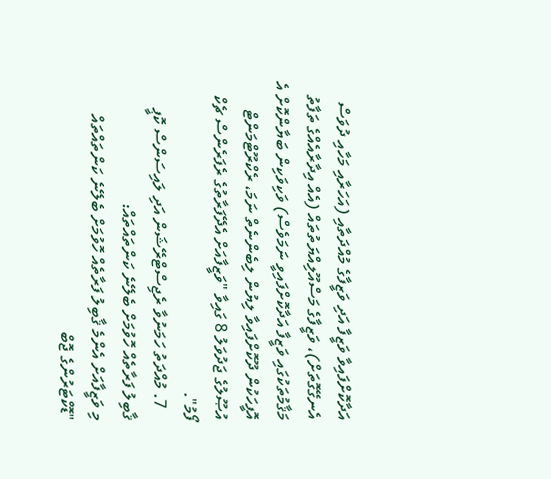އަދާކޮށްފައިވާ ވަޒީފާ އަދި ވަޒީފާގެ މުއްދަތާއި (އަހަރާއި މަހާއި ދުވަސް އެނގޭގޮތަށް)، ވަޒީފާގެ މަސްއޫލިއްޔަތުތައް (އެއް އިދާރާއެއްގެ ތަފާތު މަޤާމުތަކުގައި ވަޒީފާ އަދާކޮށްފައިވީ ނަމަވެސް) ވަކިވަކިން ބަޔާންކޮށް އެ އޮފީހަކުން ދޫކޮށްފައިވާ ލިޔުން ލިބެންނެތް ނަމަ، ރެކްރޫޓްމަންޓް އުޞޫލުގެ ޖަދުވަލު 8 ގައިވާ "ވަޒީފާއަށް އެދޭފަރާތުގެ ރެފަރެންސް ޗެކް ފޯމު".
   7. މުއްދަތު ހަމަނުވާ ރެޖިސްޓްރޭޝަން އަދި ލައިސަންސް ކޮޕީ
ޤާބިލު ފަރާތެއް ހޮވުމަށް ބެލޭނެ ކަންތައްތައް:
މި ވަޒީފާއަށް އެންމެ ޤާބިލު ފަރާތެއް ހޮވުމަށް ބެލޭނެ ކަންތައްތައް "ޑޮކްޓަރުންގެ ޖޮބް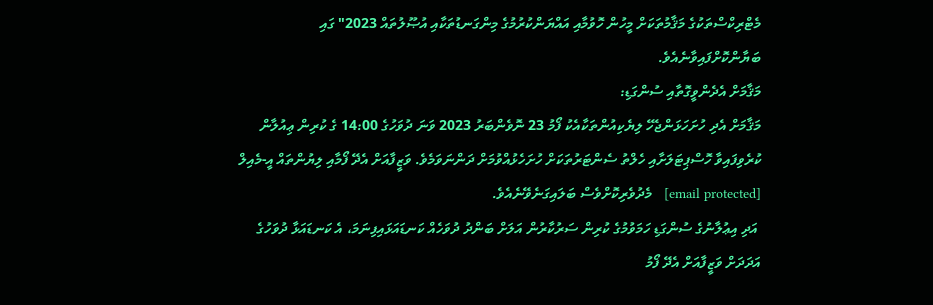މެޓްރިކްސްތަކުގެ މަޤާމުތަކަށް މީހުން ހޮވުމާއި އައްޔަންކުރުމުގެ މިންގަނޑުތަކާއި އުޞޫލުތައް 2023" ގައި ބަޔާންކޮށްފައިވާނެއެވެ.
މަޤާމަށް އެދެންވީގޮތާއި ސުންގަޑި:
މަޤާމަށް އެދި ހުށަހަޅަންޖެހޭ ލިޔެކިއުންތަކާއެކު ފޯމު 23 ނޮވެންބަރު 2023 ވަނަ ދުވަހުގެ 14:00 ގެ ކުރިން ޢިއުލާން ކުރެވިފައިވާ ހޮސްޕިޓަލަށާއި ހެލްތު ސެންޓަރުތަކަށް ހުށަހެޅުއްވުމަށް ދަންނަވަމެވެ. ވަޒީފާއަށް އެދޭ ފޯމާއި ލިޔުންތައް އީ-މެއިލް [email protected]   މެދުވެރިކޮށްވެސް ބަލައިގަނެވޭނެއެވެ.
 އަދި އިޢުލާނުގެ ސުންގަޑި ހަމަވުމުގެ ކުރިން ސަރުކާރުން އަލަށް ބަންދު ދުވަހެއް ކަނޑައަޅައިފިނަމަ، އެ ކަނޑައަޅާ ދުވަހުގެ އަދަދަށް ވަޒީފާއަށް އެދޭ ފޯމު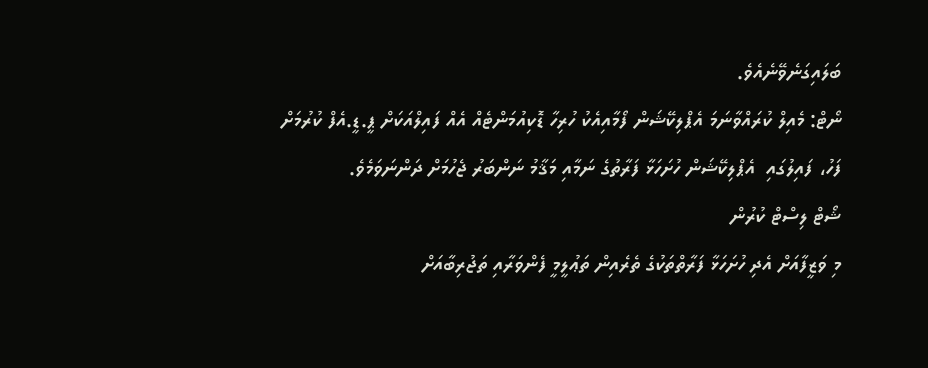ބަލައިގަނެވޭނެއެވެ.
ނޯޓް: މެއިލް ކުރައްވާނަމަ އެޕްލިކޭޝަން ފޯމާއިއެކު ހުރިހާ ޑޮކިއުމަންޓެއް އެއް ފައިލްއަކަށް ޕީ.ޑީ.އެފް ކުރުމަށް ފަހު، ފައިލުގައި  އެޕްލިކޭޝަން ހުށަހަޅާ ފަރާތުގެ ނަމާއި މަޤާމު ނަންބަރު ޖެހުމަށް ދަންނަވަމެވެ.
ޝޯޓް ލިސްޓް ކުރުން
މި ވަޒީފާއަށް އެދި ހުށަހަޅާ ފަރާތްތަކުގެ ތެރެއިން ތަޢުލީމީ ފެންވަރާއި ތަޖުރިބާއަށް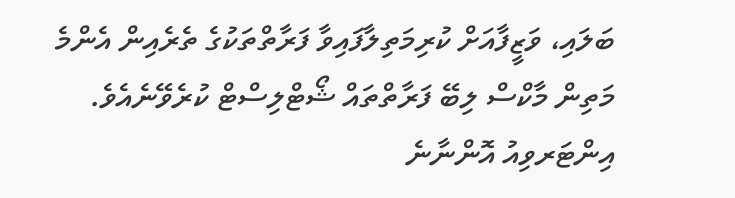ބަލައި، ވަޒީފާއަށް ކުރިމަތިލާފައިވާ ފަރާތްތަކުގެ ތެރެއިން އެންމެ މަތިން މާކްސް ލިބޭ ފަރާތްތައް ޝޯޓްލިސްޓް ކުރެވޭނެއެވެ.
އިންޓަރވިއު އޮންނާނެ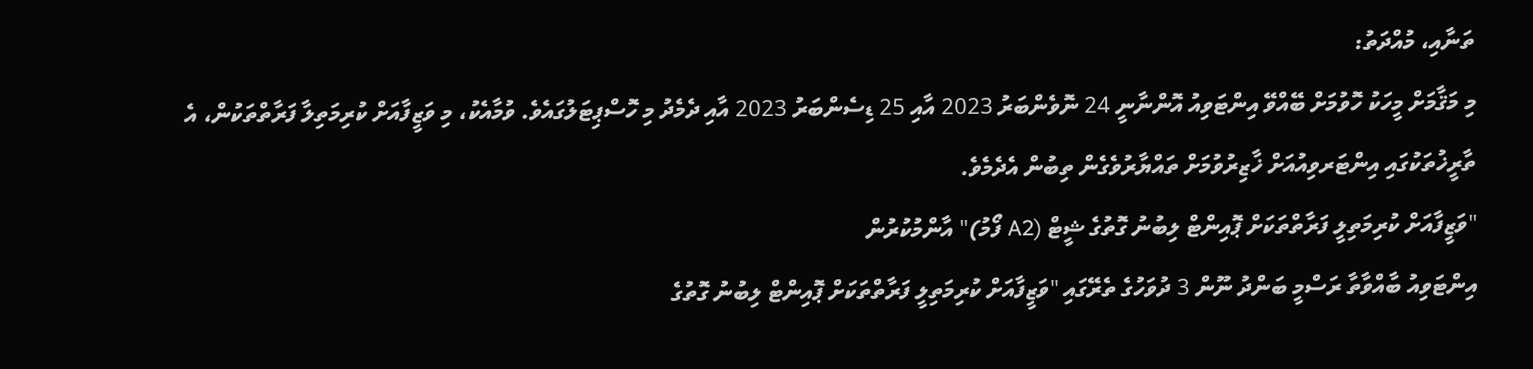ތަނާއި، މުއްދަތު:
މި މަޤާމަށް މީހަކު ހޮވުމަށް ބޭއްވޭ އިންޓަވިއު އޮންނާނީ 24 ނޮވެންބަރު 2023 އާއި 25 ޑިސެންބަރު 2023 އާއި ދެމެދު މި ހޮސްޕިޓަލުގައެވެ. ވުމާއެކު، މި ވަޒީފާއަށް ކުރިމަތިލާ ފަރާތްތަކުން، އެ ތާރީޚުތަކުގައި އިންޓަރވިއުއަށް ޚާޒިރުވުމަށް ތައްޔާރުވެގެން ތިބުން އެދެމެވެ.
"ވަޒީފާއަށް ކުރިމަތިލީ ފަރާތްތަކަށް ޕޮއިންޓް ލިބުނު ގޮތުގެ ޝީޓް (A2 ފޯމު)" އާންމުކުރުން
އިންޓަވިއު ބާއްވާތާ ރަސްމީ ބަންދު ނޫން 3 ދުވަހުގެ ތެރޭގައި "ވަޒީފާއަށް ކުރިމަތިލީ ފަރާތްތަކަށް ޕޮއިންޓް ލިބުނު ގޮތުގެ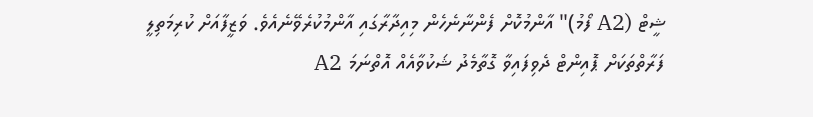ޝީޓް (A2 ފޯމު)" އާންމުކޮށް ފެންނާނެހެން މިއިދާރާގައި އާންމުކުރެވޭނެއެވެ. ވަޒީފާއަށް ކުރިމަތިލީ ފަރާތްތަކަށް ޕޮއިންޓް ދެވިފައިވާ ގޮތާމެދު ޝަކުވާއެއް އޮތްނަމަ A2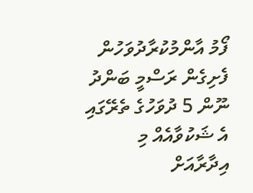ފޯމު އާންމުކުރާދުވަހުން ފެށިގެން ރަސްމީ ބަންދު ނޫން 5 ދުވަހުގެ ތެރޭގައި އެ ޝަކުވާއެއް މި އިދާރާއަށް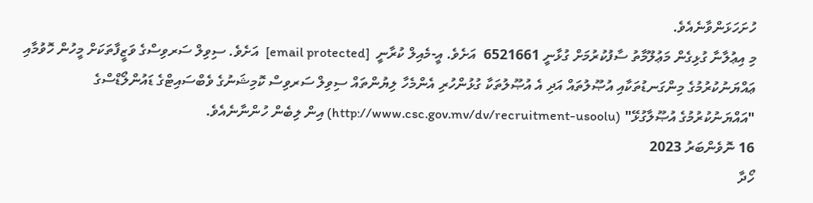ހުށަހަޅަންވާނެއެވެ.
މި އިޢުލާނާ ގުޅިގެން މަޢުލޫމާތު ސާފުކުރުމަށް ގުޅާނީ 6521661  އަށެވެ. އީ-މެއިލް ކުރާނީ  [email protected]  އަށެވެ. ސިވިލް ސަރވިސްގެ ވަޒީފާތަކަށް މީހުން ހޮވުމާއި ޢައްޔަނުކުރުމުގެ މިންގަނޑުތަކާއި އުޞޫލުތައް އަދި އެ އުޞޫލުތަކާ ގުޅުންހުރި އެންމެހާ ލިޔުންތައް ސިވިލް ސަރވިސް ކޮމިޝަނުގެ ވެބްސައިޓްގެ ޑައުންލޯޑްސްގެ "އައްޔަނުކުރުމުގެ އުޞޫލާގުޅޭ" (http://www.csc.gov.mv/dv/recruitment-usoolu) އިން ލިބެން ހުންނާނެއެވެ.
16 ނޮވެންބަރު 2023
ހޯދާ